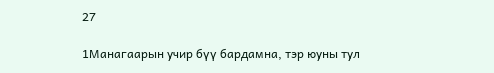27

1Манагаарын учир бүү бардамна, тэр юуны тул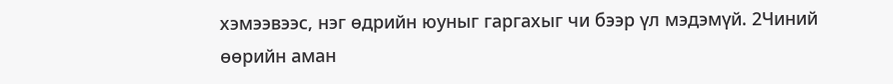хэмээвээс, нэг өдрийн юуныг гаргахыг чи бээр үл мэдэмүй. 2Чиний өөрийн аман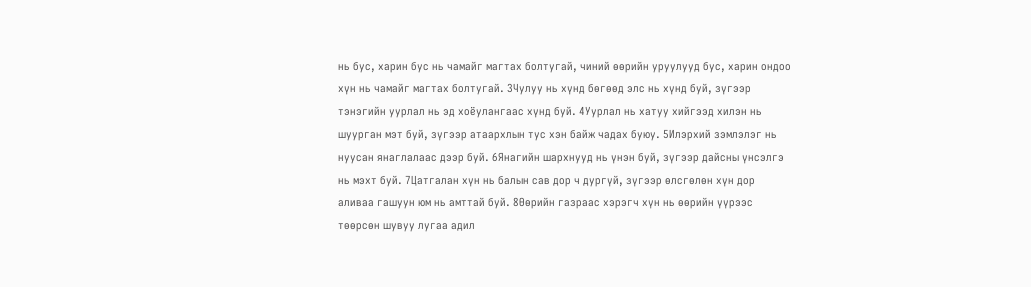нь бус, харин бус нь чамайг магтах болтугай, чиний өөрийн уруулууд бус, харин ондоо хүн нь чамайг магтах болтугай. 3Чулуу нь хүнд бөгөөд элс нь хүнд буй, зүгээр тэнэгийн уурлал нь эд хоёулангаас хүнд буй. 4Уурлал нь хатуу хийгээд хилэн нь шуурган мэт буй, зүгээр атаархлын тус хэн байж чадах буюу. 5Илэрхий зэмлэлэг нь нуусан янаглалаас дээр буй. 6Янагийн шархнууд нь үнэн буй, зүгээр дайсны үнсэлгэ нь мэхт буй. 7Цатгалан хүн нь балын сав дор ч дургүй, зүгээр өлсгөлөн хүн дор аливаа гашуун юм нь амттай буй. 8Өөрийн газраас хэрэгч хүн нь өөрийн үүрээс төөрсөн шувуу лугаа адил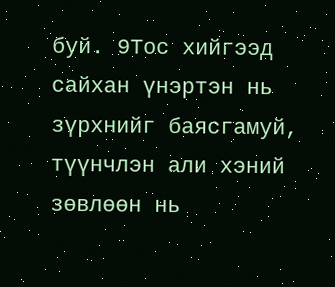буй. 9Тос хийгээд сайхан үнэртэн нь зүрхнийг баясгамуй, түүнчлэн али хэний зөвлөөн нь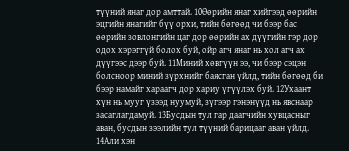түүний янаг дор амттай. 10Өөрийн янаг хийгээд өөрийн эцгийн янагийг бүү орхи, тийн бөгөөд чи бээр бас өөрийн зовлонгийн цаг дор өөрийн ах дүүгийн гэр дор одох хэрэггүй болох буй, ойр агч янаг нь хол агч ах дүүгээс дээр буй. 11Миний хөвгүүн ээ, чи бээр сэцэн болсноор миний зүрхнийг баясган үйлд, тийн бөгөөд би бээр намайг хараагч дор хариу үгүүлэх буй. 12Ухаант хүн нь мууг үзээд нуумуй, зүгээр гэнэнүүд нь явснаар засаглагдамуй. 13Бусдын тул гар даагчийн хувцасныг аван, бусдын зээлийн тул түүний барицааг аван үйлд. 14Али хэн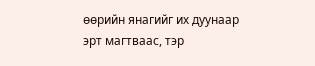өөрийн янагийг их дуунаар эрт магтваас, тэр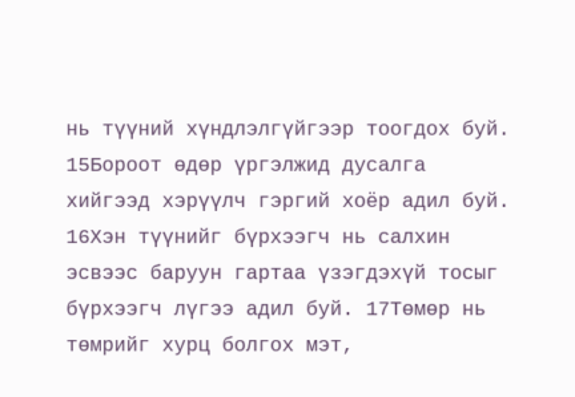нь түүний хүндлэлгүйгээр тоогдох буй. 15Бороот өдөр үргэлжид дусалга хийгээд хэрүүлч гэргий хоёр адил буй. 16Хэн түүнийг бүрхээгч нь салхин эсвээс баруун гартаа үзэгдэхүй тосыг бүрхээгч лүгээ адил буй. 17Төмөр нь төмрийг хурц болгох мэт,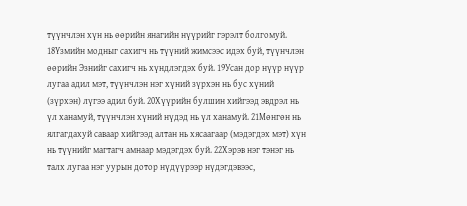түүнчлэн хүн нь өөрийн янагийн нүүрийг гэрэлт болгомуй. 18Үзмийн модныг сахигч нь түүний жимсээс идэх буй, түүнчлэн өөрийн Эзнийг сахигч нь хүндлэгдэх буй. 19Усан дор нүүр нүүр лугаа адил мэт, түүнчлэн нэг хүний зүрхэн нь бус хүний (зүрхэн) лүгээ адил буй. 20Хүүрийн булшин хийгээд эвдрэл нь үл ханамуй, түүнчлэн хүний нүдэд нь үл ханамуй. 21Мөнгөн нь ялгагдахуй саваар хийгээд алтан нь хясаагаар (мэдэгдэх мэт) хүн нь түүнийг магтагч амнаар мэдэгдэх буй. 22Хэрэв нэг тэнэг нь талх лугаа нэг уурын дотор нүдүүрээр нүдэгдэвээс,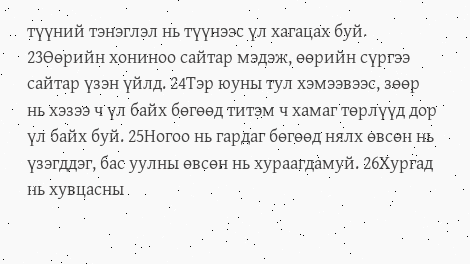түүний тэнэглэл нь түүнээс үл хагацах буй. 23Өөрийн хониноо сайтар мэдэж, өөрийн сүргээ сайтар үзэн үйлд. 24Тэр юуны тул хэмээвээс, зөөр нь хэзээ ч үл байх бөгөөд титэм ч хамаг төрлүүд дор үл байх буй. 25Ногоо нь гардаг бөгөөд нялх өвсөн нь үзэгддэг, бас уулны өвсөн нь хураагдамуй. 26Хургад нь хувцасны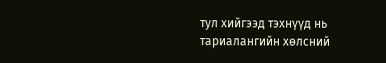тул хийгээд тэхнүүд нь тариалангийн хөлсний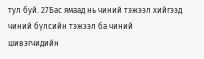тул буй. 27Бас ямаад нь чиний тэжээл хийгээд чиний бүлсийн тэжээл ба чиний шивэгчидийн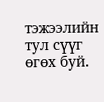тэжээлийн тул сүүг өгөх буй.